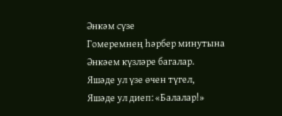Әнкәм сүзе
Гомеремнең һәрбер минутына
Әнкәем күзләре багалар.
Яшәде ул үзе өчен түгел,
Яшәде ул диеп: «Балалар!»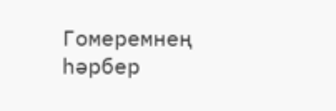Гомеремнең һәрбер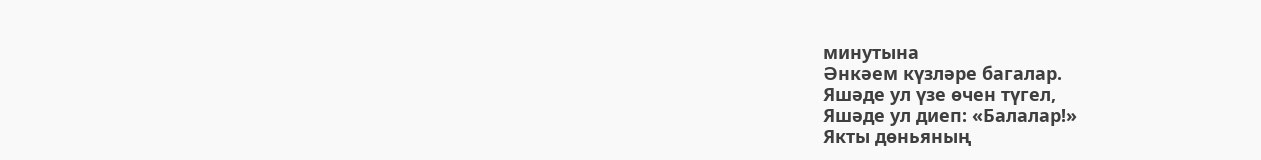минутына
Әнкәем күзләре багалар.
Яшәде ул үзе өчен түгел,
Яшәде ул диеп: «Балалар!»
Якты дөньяның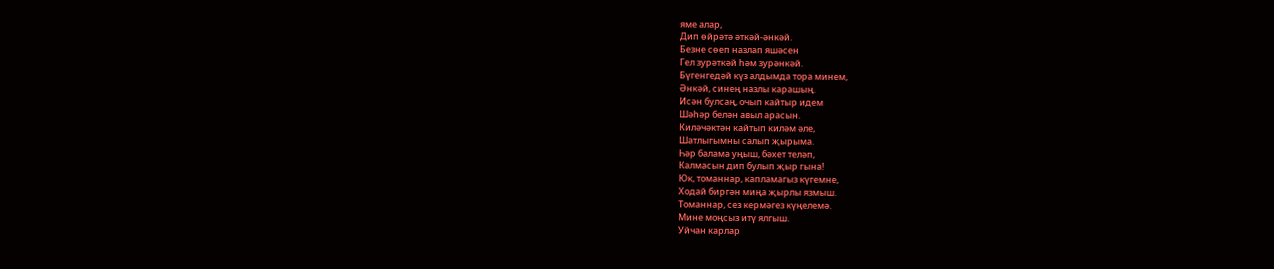яме алар,
Дип өйрәтә әткәй-әнкәй.
Безне сөеп назлап яшәсен
Гел зурәткәй һәм зурәнкәй.
Бүгенгедәй күз алдымда тора минем,
Әнкәй, синең назлы карашың.
Исән булсаң, очып кайтыр идем
Шәһәр белән авыл арасын.
Киләчәктән кайтып киләм әле,
Шатлыгымны салып җырыма.
Һәр балама уңыш, бәхет теләп,
Калмасын дип булып җыр гына!
Юк, томаннар, капламагыз күгемне,
Ходай биргән миңа җырлы язмыш.
Томаннар, сез кермәгез күңелемә.
Мине моңсыз итү ялгыш.
Уйчан карлар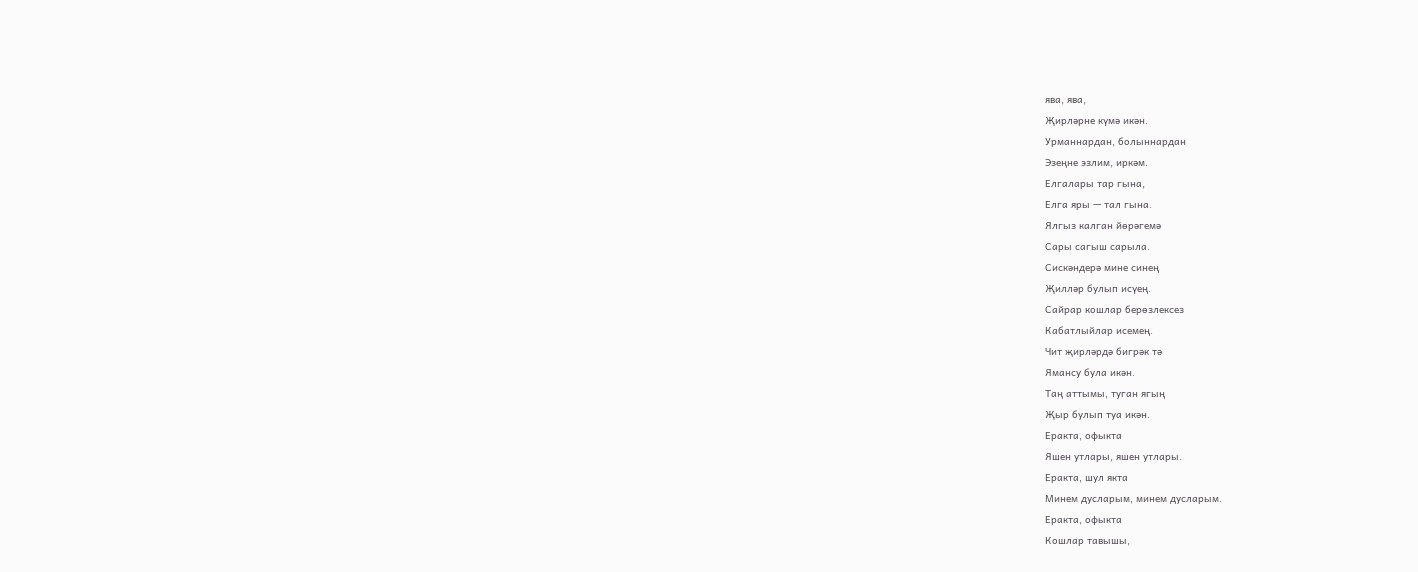ява, ява,
Җирләрне күмә икән.
Урманнардан, болыннардан
Эзеңне эзлим, иркәм.
Елгалары тар гына,
Елга яры — тал гына.
Ялгыз калган йөрәгемә
Сары сагыш сарыла.
Сискәндерә мине синең
Җилләр булып исүең.
Сайрар кошлар берөзлексез
Кабатлыйлар исемең.
Чит җирләрдә бигрәк тә
Ямансу була икән.
Таң аттымы, туган ягың
Җыр булып туа икән.
Еракта, офыкта
Яшен утлары, яшен утлары.
Еракта, шул якта
Минем дусларым, минем дусларым.
Еракта, офыкта
Кошлар тавышы,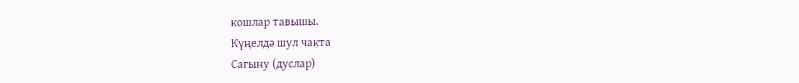кошлар тавышы.
Күңелдә шул чакта
Сагыну (дуслар)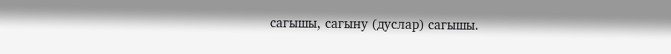сагышы, сагыну (дуслар) сагышы.